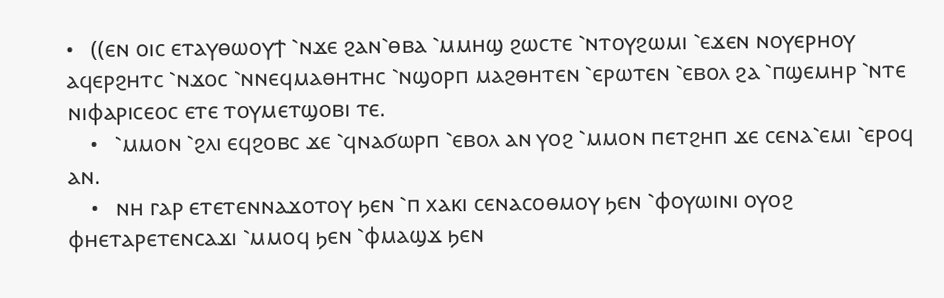•   ((ⲉⲛ ⲟⲓⲥ ⲉⲧⲁⲩⲑⲱⲟⲩϯ ⳿ⲛϫⲉ ϩⲁⲛ⳿ⲑⲃⲁ ⳿ⲙⲙⲏϣ ϩⲱⲥⲧⲉ ⳿ⲛⲧⲟⲩϩⲱⲙⲓ ⳿ⲉϫⲉⲛ ⲛⲟⲩⲉⲣⲏⲟⲩ ⲁϥⲉⲣϩⲏⲧⲥ ⳿ⲛϫⲟⲥ ⳿ⲛⲛⲉϥⲙⲁⲑⲏⲧⲏⲥ ⳿ⲛϣⲟⲣⲡ ⲙⲁϩⲑⲏⲧⲉⲛ ⳿ⲉⲣⲱⲧⲉⲛ ⳿ⲉⲃⲟⲗ ϩⲁ ⳿ⲡϣⲉⲙⲏⲣ ⳿ⲛⲧⲉ ⲛⲓⲫⲁⲣⲓⲥⲉⲟⲥ ⲉⲧⲉ ⲧⲟⲩⲙⲉⲧϣⲟⲃⲓ ⲧⲉ.
    •   ⳿ⲙⲙⲟⲛ ⳿ϩⲗⲓ ⲉϥϩⲟⲃⲥ ϫⲉ ⳿ϥⲛⲁϭⲱⲣⲡ ⳿ⲉⲃⲟⲗ ⲁⲛ ⲩⲟϩ ⳿ⲙⲙⲟⲛ ⲡⲉⲧϩⲏⲡ ϫⲉ ⲥⲉⲛⲁ⳿ⲉⲙⲓ ⳿ⲉⲣⲟϥ ⲁⲛ.
    •   ⲛⲏ ⲅⲁⲣ ⲉⲧⲉⲧⲉⲛⲛⲁϫⲟⲧⲟⲩ ϧⲉⲛ ⳿ⲡ ⲭⲁⲕⲓ ⲥⲉⲛⲁⲥⲟⲑⲙⲟⲩ ϧⲉⲛ ⳿ⲫⲟⲩⲱⲓⲛⲓ ⲟⲩⲟϩ ⲫⲏⲉⲧⲁⲣⲉⲧⲉⲛⲥⲁϫⲓ ⳿ⲙⲙⲟϥ ϧⲉⲛ ⳿ⲫⲙⲁϣϫ ϧⲉⲛ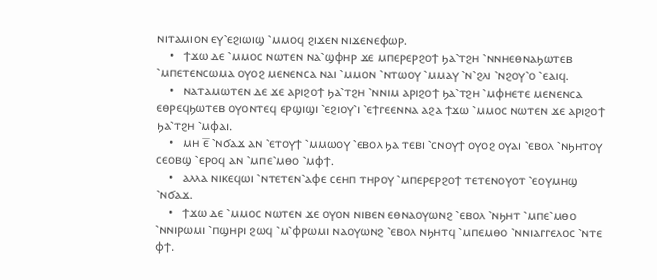ⲛⲓⲧⲁⲙⲓⲟⲛ ⲉⲩ⳿ⲉϩⲓⲱⲓϣ ⳿ⲙⲙⲟϥ ϩⲓϫⲉⲛ ⲛⲓϫⲉⲛⲉⲫⲱⲣ.
    •   ϯϫⲱ ⲇⲉ ⳿ⲙⲙⲟⲥ ⲛⲱⲧⲉⲛ ⲛⲁ⳿ϣⲫⲏⲣ ϫⲉ ⲙⲡⲉⲣⲉⲣϩⲟϯ ϧⲁ⳿ⲧϩⲏ ⳿ⲛⲛⲏⲉⲑⲛⲁϧⲱⲧⲉⲃ ⳿ⲙⲡⲉⲧⲉⲛⲥⲱⲙⲁ ⲟⲩⲟϩ ⲙⲉⲛⲉⲛⲥⲁ ⲛⲁⲓ ⳿ⲙⲙⲟⲛ ⳿ⲛⲧⲱⲟⲩ ⳿ⲙⲙⲁⲩ ⳿ⲛ⳿ϩⲗⲓ ⳿ⲛϩⲟⲩ⳿ⲟ ⳿ⲉⲁⲓϥ.
    •   ⲛⲁⲧⲁⲙⲱⲧⲉⲛ ⲇⲉ ϫⲉ ⲁⲣⲓϩⲟϯ ϧⲁ⳿ⲧϩⲏ ⳿ⲛⲛⲓⲙ ⲁⲣⲓϩⲟϯ ϧⲁ⳿ⲧϩⲏ ⳿ⲙⲫⲏⲉⲧⲉ ⲙⲉⲛⲉⲛⲥⲁ ⲉⲑⲣⲉϥϧⲱⲧⲉⲃ ⲟⲩⲟⲛⲧⲉϥ ⲉⲣϣⲓϣⲓ ⳿ⲉϩⲓⲟⲩ⳿ⲓ ⳿ⲉϯⲅⲉⲉⲛⲛⲁ ⲁϩⲁ ϯϫⲱ ⳿ⲙⲙⲟⲥ ⲛⲱⲧⲉⲛ ϫⲉ ⲁⲣⲓϩⲟϯ ϧⲁ⳿ⲧϩⲏ ⳿ⲙⲫⲁⲓ.
    •   ⲙⲏ ⲉ̅ ⳿ⲛϭⲁϫ ⲁⲛ ⳿ⲉⲧⲟⲩϯ ⳿ⲙⲙⲱⲟⲩ ⳿ⲉⲃⲟⲗ ϧⲁ ⲧⲉⲃⲓ ⳿ⲥⲛⲟⲩϯ ⲟⲩⲟϩ ⲟⲩⲁⲓ ⳿ⲉⲃⲟⲗ ⳿ⲛϧⲏⲧⲟⲩ ⲥⲉⲟⲃϣ ⳿ⲉⲣⲟϥ ⲁⲛ ⳿ⲙⲡⲉ⳿ⲙⲑⲟ ⳿ⲙⲫϯ.
    •   ⲁⲗⲗⲁ ⲛⲓⲕⲉϥⲱⲓ ⳿ⲛⲧⲉⲧⲉⲛ⳿ⲁⲫⲉ ⲥⲉⲏⲡ ⲧⲏⲣⲟⲩ ⳿ⲙⲡⲉⲣⲉⲣϩⲟϯ ⲧⲉⲧⲉⲛⲟⲩⲟⲧ ⳿ⲉⲟⲩⲙⲏϣ ⳿ⲛϭⲁϫ.
    •   ϯϫⲱ ⲇⲉ ⳿ⲙⲙⲟⲥ ⲛⲱⲧⲉⲛ ϫⲉ ⲟⲩⲟⲛ ⲛⲓⲃⲉⲛ ⲉⲑⲛⲁⲟⲩⲱⲛϩ ⳿ⲉⲃⲟⲗ ⳿ⲛϧⲏⲧ ⳿ⲙⲡⲉ⳿ⲙⲑⲟ ⳿ⲛⲛⲓⲣⲱⲙⲓ ⳿ⲡϣⲏⲣⲓ ϩⲱϥ ⳿ⲙ⳿ⲫⲣⲱⲙⲓ ⲛⲁⲟⲩⲱⲛϩ ⳿ⲉⲃⲟⲗ ⲛϧⲏⲧϥ ⳿ⲙⲡⲉⲙⲑⲟ ⳿ⲛⲛⲓⲁⲅⲅⲉⲗⲟⲥ ⳿ⲛⲧⲉ ⲫϯ.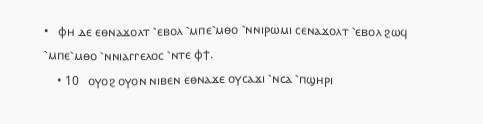•   ⲫⲏ ⲇⲉ ⲉⲑⲛⲁϫⲟⲗⲧ ⳿ⲉⲃⲟⲗ ⳿ⲙⲡⲉ⳿ⲙⲑⲟ ⳿ⲛⲛⲓⲣⲱⲙⲓ ⲥⲉⲛⲁϫⲟⲗⲧ ⳿ⲉⲃⲟⲗ ϩⲱϥ ⳿ⲙⲡⲉ⳿ⲙⲑⲟ ⳿ⲛⲛⲓⲁⲅⲅⲉⲗⲟⲥ ⳿ⲛⲧⲉ ⲫϯ.
    • 10   ⲟⲩⲟϩ ⲟⲩⲟⲛ ⲛⲓⲃⲉⲛ ⲉⲑⲛⲁϫⲉ ⲟⲩⲥⲁϫⲓ ⳿ⲛⲥⲁ ⳿ⲡϣⲏⲣⲓ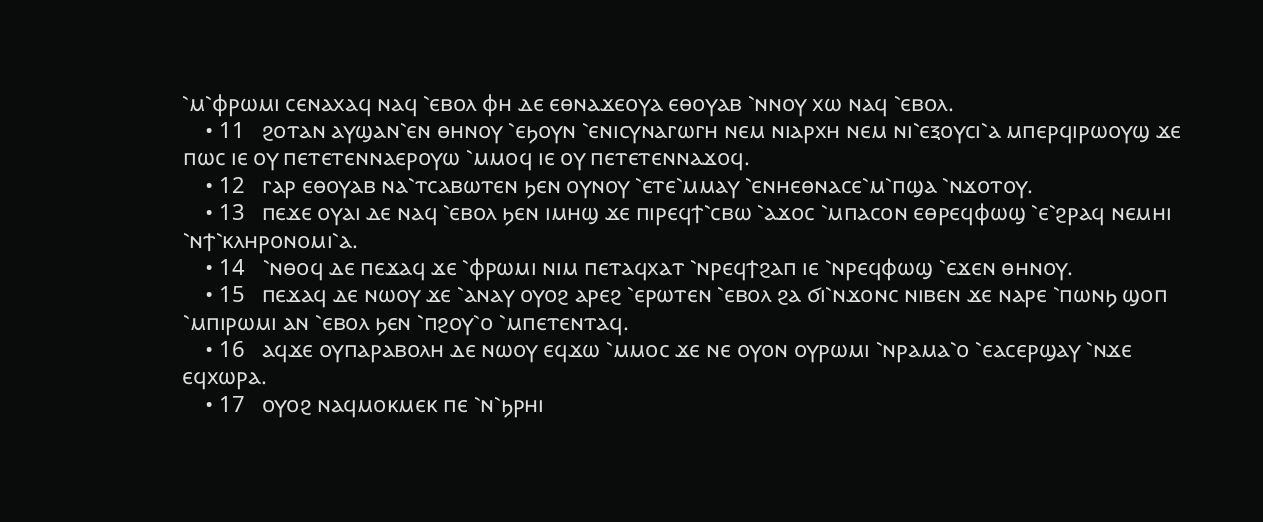⳿ⲙ⳿ⲫⲣⲱⲙⲓ ⲥⲉⲛⲁⲭⲁϥ ⲛⲁϥ ⳿ⲉⲃⲟⲗ ⲫⲏ ⲇⲉ ⲉⲑⲛⲁϫⲉⲟⲩⲁ ⲉⲑⲟⲩⲁⲃ ⳿ⲛⲛⲟⲩ ⲭⲱ ⲛⲁϥ ⳿ⲉⲃⲟⲗ.
    • 11   ϩⲟⲧⲁⲛ ⲁⲩϣⲁⲛ⳿ⲉⲛ ⲑⲏⲛⲟⲩ ⳿ⲉϧⲟⲩⲛ ⳿ⲉⲛⲓⲥⲩⲛⲁⲅⲱⲅⲏ ⲛⲉⲙ ⲛⲓⲁⲣⲭⲏ ⲛⲉⲙ ⲛⲓ⳿ⲉⲝⲟⲩⲥⲓ⳿ⲁ ⲙⲡⲉⲣϥⲓⲣⲱⲟⲩϣ ϫⲉ ⲡⲱⲥ ⲓⲉ ⲟⲩ ⲡⲉⲧⲉⲧⲉⲛⲛⲁⲉⲣⲟⲩⲱ ⳿ⲙⲙⲟϥ ⲓⲉ ⲟⲩ ⲡⲉⲧⲉⲧⲉⲛⲛⲁϫⲟϥ.
    • 12   ⲅⲁⲣ ⲉⲑⲟⲩⲁⲃ ⲛⲁ⳿ⲧⲥⲁⲃⲱⲧⲉⲛ ϧⲉⲛ ⲟⲩⲛⲟⲩ ⳿ⲉⲧⲉ⳿ⲙⲙⲁⲩ ⳿ⲉⲛⲏⲉⲑⲛⲁⲥⲉ⳿ⲙ⳿ⲡϣⲁ ⳿ⲛϫⲟⲧⲟⲩ.
    • 13   ⲡⲉϫⲉ ⲟⲩⲁⲓ ⲇⲉ ⲛⲁϥ ⳿ⲉⲃⲟⲗ ϧⲉⲛ ⲓⲙⲏϣ ϫⲉ ⲡⲓⲣⲉϥϯ⳿ⲥⲃⲱ ⳿ⲁϫⲟⲥ ⳿ⲙⲡⲁⲥⲟⲛ ⲉⲑⲣⲉϥⲫⲱϣ ⳿ⲉ⳿ϩⲣⲁϥ ⲛⲉⲙⲏⲓ ⳿ⲛϯ⳿ⲕⲗⲏⲣⲟⲛⲟⲙⲓ⳿ⲁ.
    • 14   ⳿ⲛⲑⲟϥ ⲇⲉ ⲡⲉϫⲁϥ ϫⲉ ⳿ⲫⲣⲱⲙⲓ ⲛⲓⲙ ⲡⲉⲧⲁϥⲭⲁⲧ ⳿ⲛⲣⲉϥϯϩⲁⲡ ⲓⲉ ⳿ⲛⲣⲉϥⲫⲱϣ ⳿ⲉϫⲉⲛ ⲑⲏⲛⲟⲩ.
    • 15   ⲡⲉϫⲁϥ ⲇⲉ ⲛⲱⲟⲩ ϫⲉ ⳿ⲁⲛⲁⲩ ⲟⲩⲟϩ ⲁⲣⲉϩ ⳿ⲉⲣⲱⲧⲉⲛ ⳿ⲉⲃⲟⲗ ϩⲁ ϭⲓ⳿ⲛϫⲟⲛⲥ ⲛⲓⲃⲉⲛ ϫⲉ ⲛⲁⲣⲉ ⳿ⲡⲱⲛϧ ϣⲟⲡ ⳿ⲙⲡⲓⲣⲱⲙⲓ ⲁⲛ ⳿ⲉⲃⲟⲗ ϧⲉⲛ ⳿ⲡϩⲟⲩ⳿ⲟ ⳿ⲙⲡⲉⲧⲉⲛⲧⲁϥ.
    • 16   ⲁϥϫⲉ ⲟⲩⲡⲁⲣⲁⲃⲟⲗⲏ ⲇⲉ ⲛⲱⲟⲩ ⲉϥϫⲱ ⳿ⲙⲙⲟⲥ ϫⲉ ⲛⲉ ⲟⲩⲟⲛ ⲟⲩⲣⲱⲙⲓ ⳿ⲛⲣⲁⲙⲁ⳿ⲟ ⳿ⲉⲁⲥⲉⲣϣⲁⲩ ⳿ⲛϫⲉ ⲉϥⲭⲱⲣⲁ.
    • 17   ⲟⲩⲟϩ ⲛⲁϥⲙⲟⲕⲙⲉⲕ ⲡⲉ ⳿ⲛ⳿ϧⲣⲏⲓ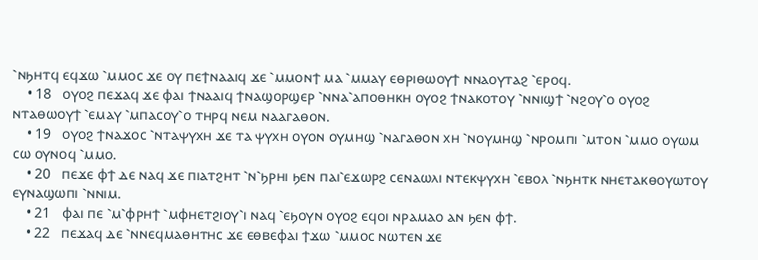⳿ⲛϧⲏⲧϥ ⲉϥϫⲱ ⳿ⲙⲙⲟⲥ ϫⲉ ⲟⲩ ⲡⲉϯⲛⲁⲁⲓϥ ϫⲉ ⳿ⲙⲙⲟⲛϯ ⲙⲁ ⳿ⲙⲙⲁⲩ ⲉⲑⲣⲓⲑⲱⲟⲩϯ ⲛⲛⲁⲟⲩⲧⲁϩ ⳿ⲉⲣⲟϥ.
    • 18   ⲟⲩⲟϩ ⲡⲉϫⲁϥ ϫⲉ ⲫⲁⲓ ϯⲛⲁⲁⲓϥ ϯⲛⲁϣⲟⲣϣⲉⲣ ⳿ⲛⲛⲁ⳿ⲁⲡⲟⲑⲏⲕⲏ ⲟⲩⲟϩ ϯⲛⲁⲕⲟⲧⲟⲩ ⳿ⲛⲛⲓϣϯ ⳿ⲛϩⲟⲩ⳿ⲟ ⲟⲩⲟϩ ⲛⲧⲁⲑⲱⲟⲩϯ ⳿ⲉⲙⲁⲩ ⳿ⲙⲡⲁⲥⲟⲩ⳿ⲟ ⲧⲏⲣϥ ⲛⲉⲙ ⲛⲁⲁⲅⲁⲑⲟⲛ.
    • 19   ⲟⲩⲟϩ ϯⲛⲁϫⲟⲥ ⳿ⲛⲧⲁⲯⲩⲭⲏ ϫⲉ ⲧⲁ ⲯⲩⲭⲏ ⲟⲩⲟⲛ ⲟⲩⲙⲏϣ ⳿ⲛⲁⲅⲁⲑⲟⲛ ⲭⲏ ⳿ⲛⲟⲩⲙⲏϣ ⳿ⲛⲣⲟⲙⲡⲓ ⳿ⲙⲧⲟⲛ ⳿ⲙⲙⲟ ⲟⲩⲱⲙ ⲥⲱ ⲟⲩⲛⲟϥ ⳿ⲙⲙⲟ.
    • 20   ⲡⲉϫⲉ ⲫϯ ⲇⲉ ⲛⲁϥ ϫⲉ ⲡⲓⲁⲧϩⲏⲧ ⳿ⲛ⳿ϧⲣⲏⲓ ϧⲉⲛ ⲡⲁⲓ⳿ⲉϫⲱⲣϩ ⲥⲉⲛⲁⲱⲗⲓ ⲛⲧⲉⲕⲯⲩⲭⲏ ⳿ⲉⲃⲟⲗ ⳿ⲛϧⲏⲧⲕ ⲛⲏⲉⲧⲁⲕⲑⲟⲩⲱⲧⲟⲩ ⲉⲩⲛⲁϣⲱⲡⲓ ⳿ⲛⲛⲓⲙ.
    • 21   ⲫⲁⲓ ⲡⲉ ⳿ⲙ⳿ⲫⲣⲏϯ ⳿ⲙⲫⲏⲉⲧϩⲓⲟⲩ⳿ⲓ ⲛⲁϥ ⳿ⲉϧⲟⲩⲛ ⲟⲩⲟϩ ⲉϥⲟⲓ ⲛⲣⲁⲙⲁⲟ ⲁⲛ ϧⲉⲛ ⲫϯ.
    • 22   ⲡⲉϫⲁϥ ⲇⲉ ⳿ⲛⲛⲉϥⲙⲁⲑⲏⲧⲏⲥ ϫⲉ ⲉⲑⲃⲉⲫⲁⲓ ϯϫⲱ ⳿ⲙⲙⲟⲥ ⲛⲱⲧⲉⲛ ϫⲉ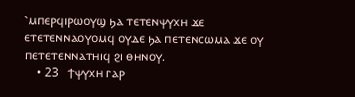⳿ⲙⲡⲉⲣϥⲓⲣⲱⲟⲩϣ ϧⲁ ⲧⲉⲧⲉⲛⲯⲩⲭⲏ ϫⲉ ⲉⲧⲉⲧⲉⲛⲛⲁⲟⲩⲟⲙϥ ⲟⲩⲇⲉ ϧⲁ ⲡⲉⲧⲉⲛⲥⲱⲙⲁ ϫⲉ ⲟⲩ ⲡⲉⲧⲉⲧⲉⲛⲛⲁⲧⲏⲓϥ ϩⲓ ⲑⲏⲛⲟⲩ.
    • 23   ϯⲯⲩⲭⲏ ⲅⲁⲣ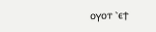ⲟⲩⲟⲧ ⳿ⲉϯ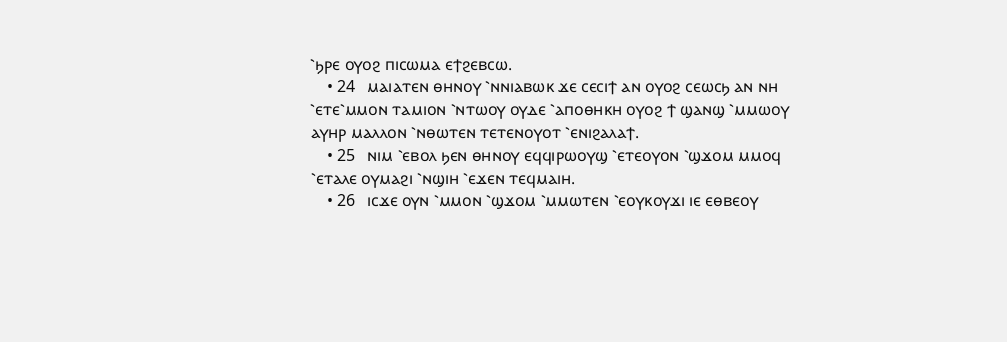⳿ϧⲣⲉ ⲟⲩⲟϩ ⲡⲓⲥⲱⲙⲁ ⲉϯϩⲉⲃⲥⲱ.
    • 24   ⲙⲁⲓⲁⲧⲉⲛ ⲑⲏⲛⲟⲩ ⳿ⲛⲛⲓⲁⲃⲱⲕ ϫⲉ ⲥⲉⲥⲓϯ ⲁⲛ ⲟⲩⲟϩ ⲥⲉⲱⲥϧ ⲁⲛ ⲛⲏ ⳿ⲉⲧⲉ⳿ⲙⲙⲟⲛ ⲧⲁⲙⲓⲟⲛ ⳿ⲛⲧⲱⲟⲩ ⲟⲩⲇⲉ ⳿ⲁⲡⲟⲑⲏⲕⲏ ⲟⲩⲟϩ ϯ ϣⲁⲛϣ ⳿ⲙⲙⲱⲟⲩ ⲁⲩⲏⲣ ⲙⲁⲗⲗⲟⲛ ⳿ⲛⲑⲱⲧⲉⲛ ⲧⲉⲧⲉⲛⲟⲩⲟⲧ ⳿ⲉⲛⲓϩⲁⲗⲁϯ.
    • 25   ⲛⲓⲙ ⳿ⲉⲃⲟⲗ ϧⲉⲛ ⲑⲏⲛⲟⲩ ⲉϥϥⲓⲣⲱⲟⲩϣ ⳿ⲉⲧⲉⲟⲩⲟⲛ ⳿ϣϫⲟⲙ ⲙⲙⲟϥ ⳿ⲉⲧⲁⲗⲉ ⲟⲩⲙⲁϩⲓ ⳿ⲛϣⲓⲏ ⳿ⲉϫⲉⲛ ⲧⲉϥⲙⲁⲓⲏ.
    • 26   ⲓⲥϫⲉ ⲟⲩⲛ ⳿ⲙⲙⲟⲛ ⳿ϣϫⲟⲙ ⳿ⲙⲙⲱⲧⲉⲛ ⳿ⲉⲟⲩⲕⲟⲩϫⲓ ⲓⲉ ⲉⲑⲃⲉⲟⲩ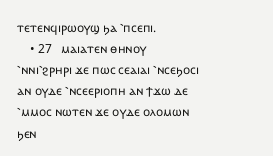ⲧⲉⲧⲉⲛϥⲓⲣⲱⲟⲩϣ ϧⲁ ⳿ⲡⲥⲉⲡⲓ.
    • 27   ⲙⲁⲓⲁⲧⲉⲛ ⲑⲏⲛⲟⲩ ⳿ⲛⲛⲓ⳿ϩⲣⲏⲣⲓ ϫⲉ ⲡⲱⲥ ⲥⲉⲁⲓⲁⲓ ⳿ⲛⲥⲉϧⲟⲥⲓ ⲁⲛ ⲟⲩⲇⲉ ⳿ⲛⲥⲉⲉⲣⲓⲟⲡⲏ ⲁⲛ ϯϫⲱ ⲇⲉ ⳿ⲙⲙⲟⲥ ⲛⲱⲧⲉⲛ ϫⲉ ⲟⲩⲇⲉ ⲟⲗⲟⲙⲱⲛ ϧⲉⲛ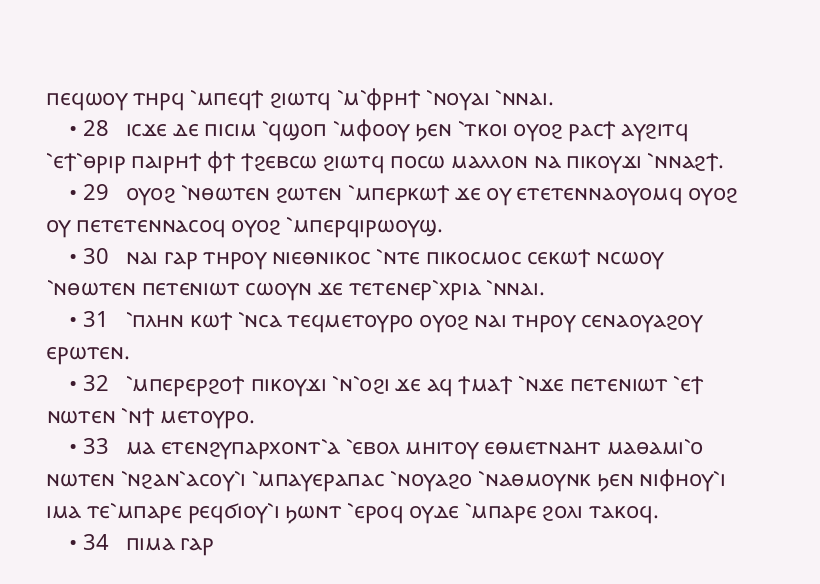ⲡⲉϥⲱⲟⲩ ⲧⲏⲣϥ ⳿ⲙⲡⲉϥϯ ϩⲓⲱⲧϥ ⳿ⲙ⳿ⲫⲣⲏϯ ⳿ⲛⲟⲩⲁⲓ ⳿ⲛⲛⲁⲓ.
    • 28   ⲓⲥϫⲉ ⲇⲉ ⲡⲓⲥⲓⲙ ⳿ϥϣⲟⲡ ⳿ⲙⲫⲟⲟⲩ ϧⲉⲛ ⳿ⲧⲕⲟⲓ ⲟⲩⲟϩ ⲣⲁⲥϯ ⲁⲩϩⲓⲧϥ ⳿ⲉϯ⳿ⲑⲣⲓⲣ ⲡⲁⲓⲣⲏϯ ⲫϯ ϯϩⲉⲃⲥⲱ ϩⲓⲱⲧϥ ⲡⲟⲥⲱ ⲙⲁⲗⲗⲟⲛ ⲛⲁ ⲡⲓⲕⲟⲩϫⲓ ⳿ⲛⲛⲁϩϯ.
    • 29   ⲟⲩⲟϩ ⳿ⲛⲑⲱⲧⲉⲛ ϩⲱⲧⲉⲛ ⳿ⲙⲡⲉⲣⲕⲱϯ ϫⲉ ⲟⲩ ⲉⲧⲉⲧⲉⲛⲛⲁⲟⲩⲟⲙϥ ⲟⲩⲟϩ ⲟⲩ ⲡⲉⲧⲉⲧⲉⲛⲛⲁⲥⲟϥ ⲟⲩⲟϩ ⳿ⲙⲡⲉⲣϥⲓⲣⲱⲟⲩϣ.
    • 30   ⲛⲁⲓ ⲅⲁⲣ ⲧⲏⲣⲟⲩ ⲛⲓⲉⲑⲛⲓⲕⲟⲥ ⳿ⲛⲧⲉ ⲡⲓⲕⲟⲥⲙⲟⲥ ⲥⲉⲕⲱϯ ⲛⲥⲱⲟⲩ ⳿ⲛⲑⲱⲧⲉⲛ ⲡⲉⲧⲉⲛⲓⲱⲧ ⲥⲱⲟⲩⲛ ϫⲉ ⲧⲉⲧⲉⲛⲉⲣ⳿ⲭⲣⲓⲁ ⳿ⲛⲛⲁⲓ.
    • 31   ⳿ⲡⲗⲏⲛ ⲕⲱϯ ⳿ⲛⲥⲁ ⲧⲉϥⲙⲉⲧⲟⲩⲣⲟ ⲟⲩⲟϩ ⲛⲁⲓ ⲧⲏⲣⲟⲩ ⲥⲉⲛⲁⲟⲩⲁϩⲟⲩ ⲉⲣⲱⲧⲉⲛ.
    • 32   ⳿ⲙⲡⲉⲣⲉⲣϩⲟϯ ⲡⲓⲕⲟⲩϫⲓ ⳿ⲛ⳿ⲟϩⲓ ϫⲉ ⲁϥ ϯⲙⲁϯ ⳿ⲛϫⲉ ⲡⲉⲧⲉⲛⲓⲱⲧ ⳿ⲉϯ ⲛⲱⲧⲉⲛ ⳿ⲛϯ ⲙⲉⲧⲟⲩⲣⲟ.
    • 33   ⲙⲁ ⲉⲧⲉⲛϩⲩⲡⲁⲣⲭⲟⲛⲧ⳿ⲁ ⳿ⲉⲃⲟⲗ ⲙⲏⲓⲧⲟⲩ ⲉⲑⲙⲉⲧⲛⲁⲏⲧ ⲙⲁⲑⲁⲙⲓ⳿ⲟ ⲛⲱⲧⲉⲛ ⳿ⲛϩⲁⲛ⳿ⲁⲥⲟⲩ⳿ⲓ ⳿ⲙⲡⲁⲩⲉⲣⲁⲡⲁⲥ ⳿ⲛⲟⲩⲁϩⲟ ⳿ⲛⲁⲑⲙⲟⲩⲛⲕ ϧⲉⲛ ⲛⲓⲫⲏⲟⲩ⳿ⲓ ⲓⲙⲁ ⲧⲉ⳿ⲙⲡⲁⲣⲉ ⲣⲉϥϭⲓⲟⲩ⳿ⲓ ϧⲱⲛⲧ ⳿ⲉⲣⲟϥ ⲟⲩⲇⲉ ⳿ⲙⲡⲁⲣⲉ ϩⲟⲗⲓ ⲧⲁⲕⲟϥ.
    • 34   ⲡⲓⲙⲁ ⲅⲁⲣ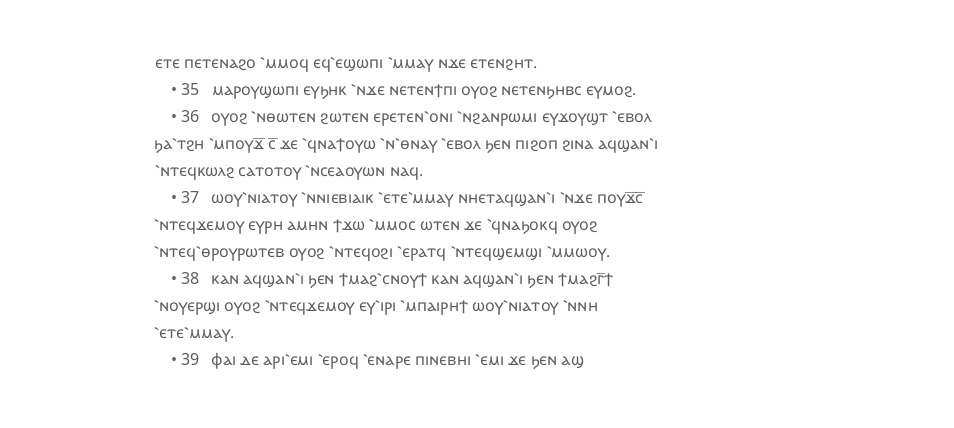ⲉⲧⲉ ⲡⲉⲧⲉⲛⲁϩⲟ ⳿ⲙⲙⲟϥ ⲉϥ⳿ⲉϣⲱⲡⲓ ⳿ⲙⲙⲁⲩ ⲛϫⲉ ⲉⲧⲉⲛϩⲏⲧ.
    • 35   ⲙⲁⲣⲟⲩϣⲱⲡⲓ ⲉⲩϧⲏⲕ ⳿ⲛϫⲉ ⲛⲉⲧⲉⲛϯⲡⲓ ⲟⲩⲟϩ ⲛⲉⲧⲉⲛϧⲏⲃⲥ ⲉⲩⲙⲟϩ.
    • 36   ⲟⲩⲟϩ ⳿ⲛⲑⲱⲧⲉⲛ ϩⲱⲧⲉⲛ ⲉⲣⲉⲧⲉⲛ⳿ⲟⲛⲓ ⳿ⲛϩⲁⲛⲣⲱⲙⲓ ⲉⲩϫⲟⲩϣⲧ ⳿ⲉⲃⲟⲗ ϧⲁ⳿ⲧϩⲏ ⳿ⲙⲡⲟⲩϫ̅ ⲥ̅ ϫⲉ ⳿ϥⲛⲁϯⲟⲩⲱ ⳿ⲛ⳿ⲑⲛⲁⲩ ⳿ⲉⲃⲟⲗ ϧⲉⲛ ⲡⲓϩⲟⲡ ϩⲓⲛⲁ ⲁϥϣⲁⲛ⳿ⲓ ⳿ⲛⲧⲉϥⲕⲱⲗϩ ⲥⲁⲧⲟⲧⲟⲩ ⳿ⲛⲥⲉⲁⲟⲩⲱⲛ ⲛⲁϥ.
    • 37   ⲱⲟⲩ⳿ⲛⲓⲁⲧⲟⲩ ⳿ⲛⲛⲓⲉⲃⲓⲁⲓⲕ ⳿ⲉⲧⲉ⳿ⲙⲙⲁⲩ ⲛⲏⲉⲧⲁϥϣⲁⲛ⳿ⲓ ⳿ⲛϫⲉ ⲡⲟⲩϫ̅ⲥ̅ ⳿ⲛⲧⲉϥϫⲉⲙⲟⲩ ⲉⲩⲣⲏ ⲁⲙⲏⲛ ϯϫⲱ ⳿ⲙⲙⲟⲥ ⲱⲧⲉⲛ ϫⲉ ⳿ϥⲛⲁϧⲟⲕϥ ⲟⲩⲟϩ ⳿ⲛⲧⲉϥ⳿ⲑⲣⲟⲩⲣⲱⲧⲉⲃ ⲟⲩⲟϩ ⳿ⲛⲧⲉϥⲟϩⲓ ⳿ⲉⲣⲁⲧϥ ⳿ⲛⲧⲉϥϣⲉⲙϣⲓ ⳿ⲙⲙⲱⲟⲩ.
    • 38   ⲕⲁⲛ ⲁϥϣⲁⲛ⳿ⲓ ϧⲉⲛ ϯⲙⲁϩ⳿ⲥⲛⲟⲩϯ ⲕⲁⲛ ⲁϥϣⲁⲛ⳿ⲓ ϧⲉⲛ ϯⲙⲁϩⲅ̅ϯ ⳿ⲛⲟⲩⲉⲣϣⲓ ⲟⲩⲟϩ ⳿ⲛⲧⲉϥϫⲉⲙⲟⲩ ⲉⲩ⳿ⲓⲣⲓ ⳿ⲙⲡⲁⲓⲣⲏϯ ⲱⲟⲩ⳿ⲛⲓⲁⲧⲟⲩ ⳿ⲛⲛⲏ ⳿ⲉⲧⲉ⳿ⲙⲙⲁⲩ.
    • 39   ⲫⲁⲓ ⲇⲉ ⲁⲣⲓ⳿ⲉⲙⲓ ⳿ⲉⲣⲟϥ ⳿ⲉⲛⲁⲣⲉ ⲡⲓⲛⲉⲃⲏⲓ ⳿ⲉⲙⲓ ϫⲉ ϧⲉⲛ ⲁϣ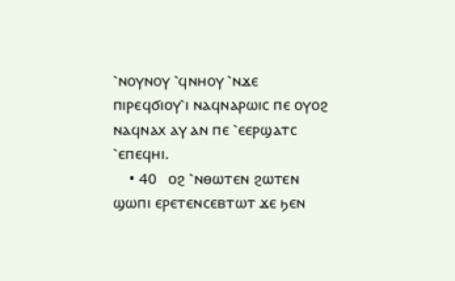⳿ⲛⲟⲩⲛⲟⲩ ⳿ϥⲛⲏⲟⲩ ⳿ⲛϫⲉ ⲡⲓⲣⲉϥϭⲓⲟⲩ⳿ⲓ ⲛⲁϥⲛⲁⲣⲱⲓⲥ ⲡⲉ ⲟⲩⲟϩ ⲛⲁϥⲛⲁⲭ ⲁⲩ ⲁⲛ ⲡⲉ ⳿ⲉⲉⲣϣⲁⲧⲥ ⳿ⲉⲡⲉϥⲏⲓ.
    • 40   ⲟϩ ⳿ⲛⲑⲱⲧⲉⲛ ϩⲱⲧⲉⲛ ϣⲱⲡⲓ ⲉⲣⲉⲧⲉⲛⲥⲉⲃⲧⲱⲧ ϫⲉ ϧⲉⲛ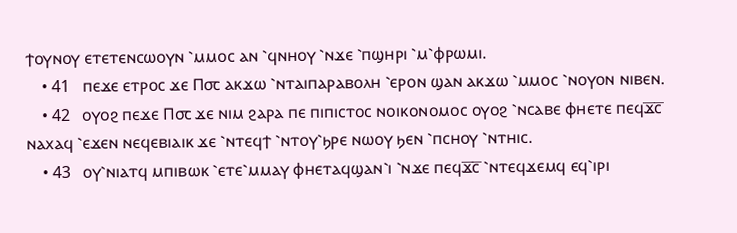ϯⲟⲩⲛⲟⲩ ⲉⲧⲉⲧⲉⲛⲥⲱⲟⲩⲛ ⳿ⲙⲙⲟⲥ ⲁⲛ ⳿ϥⲛⲏⲟⲩ ⳿ⲛϫⲉ ⳿ⲡϣⲏⲣⲓ ⳿ⲙ⳿ⲫⲣⲱⲙⲓ.
    • 41   ⲡⲉϫⲉ ⲉⲧⲣⲟⲥ ϫⲉ Ⲡ⳪ ⲁⲕϫⲱ ⳿ⲛⲧⲁⲓⲡⲁⲣⲁⲃⲟⲗⲏ ⳿ⲉⲣⲟⲛ ϣⲁⲛ ⲁⲕϫⲱ ⳿ⲙⲙⲟⲥ ⳿ⲛⲟⲩⲟⲛ ⲛⲓⲃⲉⲛ.
    • 42   ⲟⲩⲟϩ ⲡⲉϫⲉ Ⲡ⳪ ϫⲉ ⲛⲓⲙ ϩⲁⲣⲁ ⲡⲉ ⲡⲓⲡⲓⲥⲧⲟⲥ ⲛⲟⲓⲕⲟⲛⲟⲙⲟⲥ ⲟⲩⲟϩ ⳿ⲛⲥⲁⲃⲉ ⲫⲏⲉⲧⲉ ⲡⲉϥϫ̅ⲥ̅ ⲛⲁⲭⲁϥ ⳿ⲉϫⲉⲛ ⲛⲉϥⲉⲃⲓⲁⲓⲕ ϫⲉ ⳿ⲛⲧⲉϥϯ ⳿ⲛⲧⲟⲩ⳿ϧⲣⲉ ⲛⲱⲟⲩ ϧⲉⲛ ⳿ⲡⲥⲏⲟⲩ ⳿ⲛⲧⲏⲓⲥ.
    • 43   ⲟⲩ⳿ⲛⲓⲁⲧϥ ⲙⲡⲓⲃⲱⲕ ⳿ⲉⲧⲉ⳿ⲙⲙⲁⲩ ⲫⲏⲉⲧⲁϥϣⲁⲛ⳿ⲓ ⳿ⲛϫⲉ ⲡⲉϥϫ̅ⲥ̅ ⳿ⲛⲧⲉϥϫⲉⲙϥ ⲉϥ⳿ⲓⲣⲓ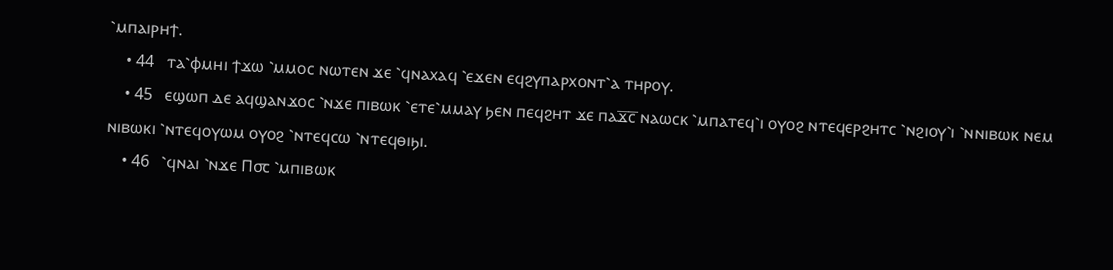⳿ⲙⲡⲁⲓⲣⲏϯ.
    • 44   ⲧⲁ⳿ⲫⲙⲏⲓ ϯϫⲱ ⳿ⲙⲙⲟⲥ ⲛⲱⲧⲉⲛ ϫⲉ ⳿ϥⲛⲁⲭⲁϥ ⳿ⲉϫⲉⲛ ⲉϥϩⲩⲡⲁⲣⲭⲟⲛⲧ⳿ⲁ ⲧⲏⲣⲟⲩ.
    • 45   ⲉϣⲱⲡ ⲇⲉ ⲁϥϣⲁⲛϫⲟⲥ ⳿ⲛϫⲉ ⲡⲓⲃⲱⲕ ⳿ⲉⲧⲉ⳿ⲙⲙⲁⲩ ϧⲉⲛ ⲡⲉϥϩⲏⲧ ϫⲉ ⲡⲁϫ̅ⲥ̅ ⲛⲁⲱⲥⲕ ⳿ⲙⲡⲁⲧⲉϥ⳿ⲓ ⲟⲩⲟϩ ⲛⲧⲉϥⲉⲣϩⲏⲧⲥ ⳿ⲛϩⲓⲟⲩ⳿ⲓ ⳿ⲛⲛⲓⲃⲱⲕ ⲛⲉⲙ ⲛⲓⲃⲱⲕⲓ ⳿ⲛⲧⲉϥⲟⲩⲱⲙ ⲟⲩⲟϩ ⳿ⲛⲧⲉϥⲥⲱ ⳿ⲛⲧⲉϥⲑⲓϧⲓ.
    • 46   ⳿ϥⲛⲁⲓ ⳿ⲛϫⲉ Ⲡ⳪ ⳿ⲙⲡⲓⲃⲱⲕ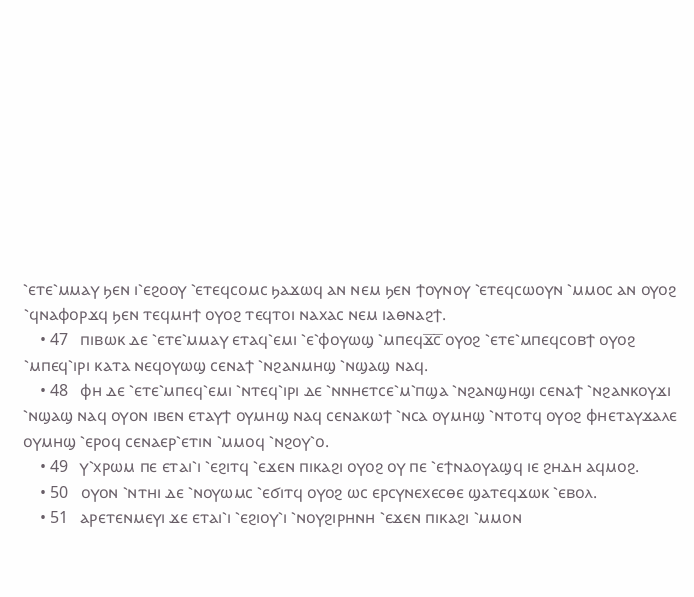⳿ⲉⲧⲉ⳿ⲙⲙⲁⲩ ϧⲉⲛ ⲓ⳿ⲉϩⲟⲟⲩ ⳿ⲉⲧⲉϥⲥⲟⲙⲥ ϧⲁϫⲱϥ ⲁⲛ ⲛⲉⲙ ϧⲉⲛ ϯⲟⲩⲛⲟⲩ ⳿ⲉⲧⲉϥⲥⲱⲟⲩⲛ ⳿ⲙⲙⲟⲥ ⲁⲛ ⲟⲩⲟϩ ⳿ϥⲛⲁⲫⲟⲣϫϥ ϧⲉⲛ ⲧⲉϥⲙⲏϯ ⲟⲩⲟϩ ⲧⲉϥⲧⲟⲓ ⲛⲁⲭⲁⲥ ⲛⲉⲙ ⲓⲁⲑⲛⲁϩϯ.
    • 47   ⲡⲓⲃⲱⲕ ⲇⲉ ⳿ⲉⲧⲉ⳿ⲙⲙⲁⲩ ⲉⲧⲁϥ⳿ⲉⲙⲓ ⳿ⲉ⳿ⲫⲟⲩⲱϣ ⳿ⲙⲡⲉϥϫ̅ⲥ̅ ⲟⲩⲟϩ ⳿ⲉⲧⲉ⳿ⲙⲡⲉϥⲥⲟⲃϯ ⲟⲩⲟϩ ⳿ⲙⲡⲉϥ⳿ⲓⲣⲓ ⲕⲁⲧⲁ ⲛⲉϥⲟⲩⲱϣ ⲥⲉⲛⲁϯ ⳿ⲛϩⲁⲛⲙⲏϣ ⳿ⲛϣⲁϣ ⲛⲁϥ.
    • 48   ⲫⲏ ⲇⲉ ⳿ⲉⲧⲉ⳿ⲙⲡⲉϥ⳿ⲉⲙⲓ ⳿ⲛⲧⲉϥ⳿ⲓⲣⲓ ⲇⲉ ⳿ⲛⲛⲏⲉⲧⲥⲉ⳿ⲙ⳿ⲡϣⲁ ⳿ⲛϩⲁⲛϣⲏϣⲓ ⲥⲉⲛⲁϯ ⳿ⲛϩⲁⲛⲕⲟⲩϫⲓ ⳿ⲛϣⲁϣ ⲛⲁϥ ⲟⲩⲟⲛ ⲓⲃⲉⲛ ⲉⲧⲁⲩϯ ⲟⲩⲙⲏϣ ⲛⲁϥ ⲥⲉⲛⲁⲕⲱϯ ⳿ⲛⲥⲁ ⲟⲩⲙⲏϣ ⳿ⲛⲧⲟⲧϥ ⲟⲩⲟϩ ⲫⲏⲉⲧⲁⲩϫⲁⲗⲉ ⲟⲩⲙⲏϣ ⳿ⲉⲣⲟϥ ⲥⲉⲛⲁⲉⲣ⳿ⲉⲧⲓⲛ ⳿ⲙⲙⲟϥ ⳿ⲛϩⲟⲩ⳿ⲟ.
    • 49   ⲩ⳿ⲭⲣⲱⲙ ⲡⲉ ⲉⲧⲁⲓ⳿ⲓ ⳿ⲉϩⲓⲧϥ ⳿ⲉϫⲉⲛ ⲡⲓⲕⲁϩⲓ ⲟⲩⲟϩ ⲟⲩ ⲡⲉ ⳿ⲉϯⲛⲁⲟⲩⲁϣϥ ⲓⲉ ϩⲏⲇⲏ ⲁϥⲙⲟϩ.
    • 50   ⲟⲩⲟⲛ ⳿ⲛⲧⲏⲓ ⲇⲉ ⳿ⲛⲟⲩⲱⲙⲥ ⳿ⲉϭⲓⲧϥ ⲟⲩⲟϩ ⲱⲥ ⲉⲣⲥⲩⲛⲉⲭⲉⲥⲑⲉ ϣⲁⲧⲉϥϫⲱⲕ ⳿ⲉⲃⲟⲗ.
    • 51   ⲁⲣⲉⲧⲉⲛⲙⲉⲩⲓ ϫⲉ ⲉⲧⲁⲓ⳿ⲓ ⳿ⲉϩⲓⲟⲩ⳿ⲓ ⳿ⲛⲟⲩϩⲓⲣⲏⲛⲏ ⳿ⲉϫⲉⲛ ⲡⲓⲕⲁϩⲓ ⳿ⲙⲙⲟⲛ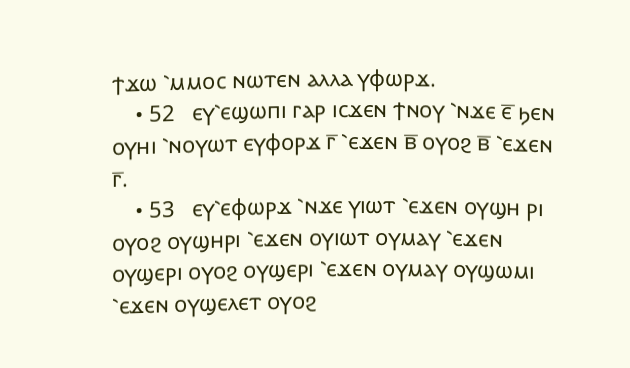ϯϫⲱ ⳿ⲙⲙⲟⲥ ⲛⲱⲧⲉⲛ ⲁⲗⲗⲁ ⲩⲫⲱⲣϫ.
    • 52   ⲉⲩ⳿ⲉϣⲱⲡⲓ ⲅⲁⲣ ⲓⲥϫⲉⲛ ϯⲛⲟⲩ ⳿ⲛϫⲉ ⲉ̅ ϧⲉⲛ ⲟⲩⲏⲓ ⳿ⲛⲟⲩⲱⲧ ⲉⲩⲫⲟⲣϫ ⲅ̅ ⳿ⲉϫⲉⲛ ⲃ̅ ⲟⲩⲟϩ ⲃ̅ ⳿ⲉϫⲉⲛ ⲅ̅.
    • 53   ⲉⲩ⳿ⲉⲫⲱⲣϫ ⳿ⲛϫⲉ ⲩⲓⲱⲧ ⳿ⲉϫⲉⲛ ⲟⲩϣⲏ ⲣⲓ ⲟⲩⲟϩ ⲟⲩϣⲏⲣⲓ ⳿ⲉϫⲉⲛ ⲟⲩⲓⲱⲧ ⲟⲩⲙⲁⲩ ⳿ⲉϫⲉⲛ ⲟⲩϣⲉⲣⲓ ⲟⲩⲟϩ ⲟⲩϣⲉⲣⲓ ⳿ⲉϫⲉⲛ ⲟⲩⲙⲁⲩ ⲟⲩϣⲱⲙⲓ ⳿ⲉϫⲉⲛ ⲟⲩϣⲉⲗⲉⲧ ⲟⲩⲟϩ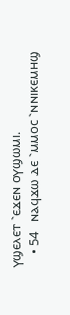ⲩϣⲉⲗⲉⲧ ⳿ⲉϫⲉⲛ ⲟⲩϣⲱⲙⲓ.
    • 54   ⲛⲁϥϫⲱ ⲇⲉ ⳿ⲙⲙⲟⲥ ⳿ⲛⲛⲓⲕⲉⲙⲏϣ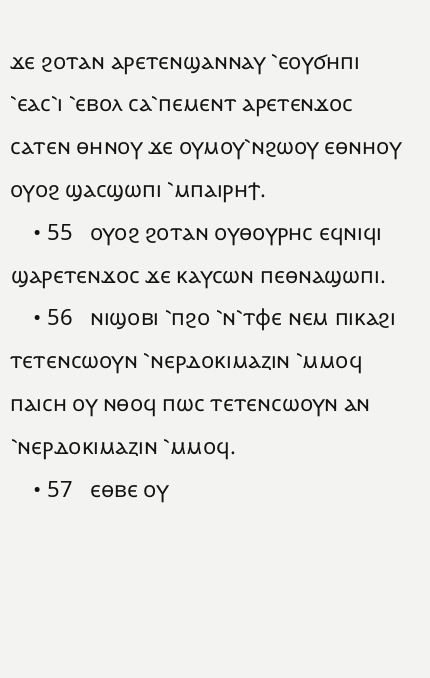ϫⲉ ϩⲟⲧⲁⲛ ⲁⲣⲉⲧⲉⲛϣⲁⲛⲛⲁⲩ ⳿ⲉⲟⲩϭⲏⲡⲓ ⳿ⲉⲁⲥ⳿ⲓ ⳿ⲉⲃⲟⲗ ⲥⲁ⳿ⲡⲉⲙⲉⲛⲧ ⲁⲣⲉⲧⲉⲛϫⲟⲥ ⲥⲁⲧⲉⲛ ⲑⲏⲛⲟⲩ ϫⲉ ⲟⲩⲙⲟⲩ⳿ⲛϩⲱⲟⲩ ⲉⲑⲛⲏⲟⲩ ⲟⲩⲟϩ ϣⲁⲥϣⲱⲡⲓ ⳿ⲙⲡⲁⲓⲣⲏϯ.
    • 55   ⲟⲩⲟϩ ϩⲟⲧⲁⲛ ⲟⲩⲑⲟⲩⲣⲏⲥ ⲉϥⲛⲓϥⲓ ϣⲁⲣⲉⲧⲉⲛϫⲟⲥ ϫⲉ ⲕⲁⲩⲥⲱⲛ ⲡⲉⲑⲛⲁϣⲱⲡⲓ.
    • 56   ⲛⲓϣⲟⲃⲓ ⳿ⲡϩⲟ ⳿ⲛ⳿ⲧⲫⲉ ⲛⲉⲙ ⲡⲓⲕⲁϩⲓ ⲧⲉⲧⲉⲛⲥⲱⲟⲩⲛ ⳿ⲛⲉⲣⲇⲟⲕⲓⲙⲁⲍⲓⲛ ⳿ⲙⲙⲟϥ ⲡⲁⲓⲥⲏ ⲟⲩ ⲛⲑⲟϥ ⲡⲱⲥ ⲧⲉⲧⲉⲛⲥⲱⲟⲩⲛ ⲁⲛ ⳿ⲛⲉⲣⲇⲟⲕⲓⲙⲁⲍⲓⲛ ⳿ⲙⲙⲟϥ.
    • 57   ⲉⲑⲃⲉ ⲟⲩ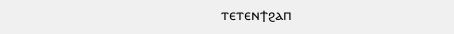ⲧⲉⲧⲉⲛϯϩⲁⲡ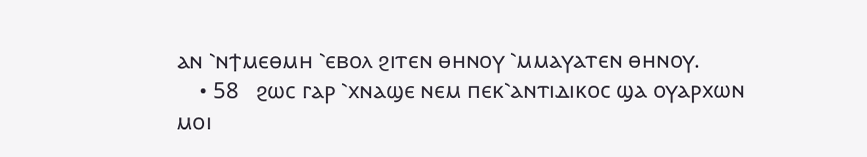ⲁⲛ ⳿ⲛϯⲙⲉⲑⲙⲏ ⳿ⲉⲃⲟⲗ ϩⲓⲧⲉⲛ ⲑⲏⲛⲟⲩ ⳿ⲙⲙⲁⲩⲁⲧⲉⲛ ⲑⲏⲛⲟⲩ.
    • 58   ϩⲱⲥ ⲅⲁⲣ ⳿ⲭⲛⲁϣⲉ ⲛⲉⲙ ⲡⲉⲕ⳿ⲁⲛⲧⲓⲇⲓⲕⲟⲥ ϣⲁ ⲟⲩⲁⲣⲭⲱⲛ ⲙⲟⲓ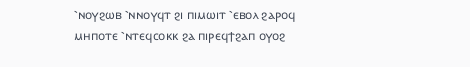⳿ⲛⲟⲩϩⲱⲃ ⳿ⲛⲛⲟⲩϥⲧ ϩⲓ ⲡⲓⲙⲱⲓⲧ ⳿ⲉⲃⲟⲗ ϩⲁⲣⲟϥ ⲙⲏⲡⲟⲧⲉ ⳿ⲛⲧⲉϥⲥⲟⲕⲕ ϩⲁ ⲡⲓⲣⲉϥϯϩⲁⲡ ⲟⲩⲟϩ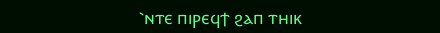⳿ⲛⲧⲉ ⲡⲓⲣⲉϥϯ ϩⲁⲡ ⲧⲏⲓⲕ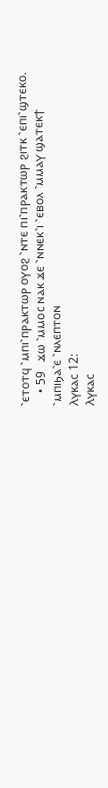⳿ⲉⲧⲟⲧϥ ⳿ⲙⲡⲓ⳿ⲡⲣⲁⲕⲧⲱⲣ ⲟⲩⲟϩ ⳿ⲛⲧⲉ ⲡⲓ⳿ⲡⲣⲁⲕⲧⲱⲣ ϩⲓⲧⲕ ⳿ⲉⲡⲓ⳿ϣⲧⲉⲕⲟ.
    • 59   ϫⲱ ⳿ⲙⲙⲟⲥ ⲛⲁⲕ ϫⲉ ⳿ⲛⲛⲉⲕ⳿ⲓ ⳿ⲉⲃⲟⲗ ⳿ⲙⲙⲁⲩ ϣⲁⲧⲉⲕϯ ⳿ⲙⲡⲓϧⲁ⳿ⲉ ⳿ⲛⲗⲉⲡⲧⲟⲛ
Ⲗⲩⲕⲁⲥ 12:
Ⲗⲩⲕⲁⲥ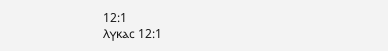12:1
Ⲗⲩⲕⲁⲥ 12:1